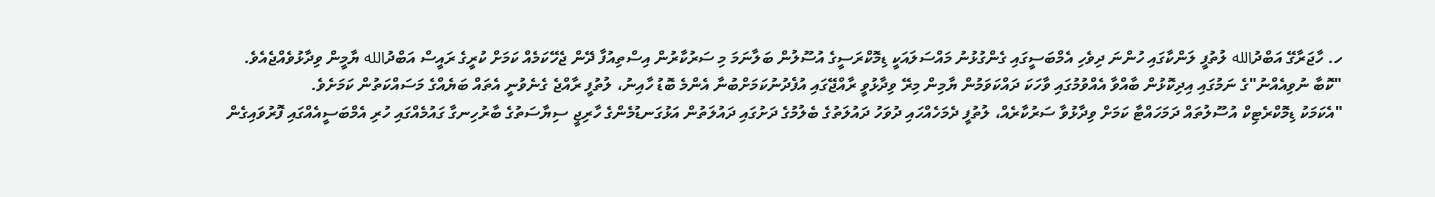ހ. ހާޖަރާގޭ އަބްދުالله ލުތުފީ ލަންކާގައި ހުންނަ ދިވެހި އެމްބަސީގައި ގެންގުޅުނު މައްސަލައަކީ ޑިމޮކްރަސީގެ އުސޫލުން ބަލާނަމަ މި ސަރުކާރުން އިސްތިއުފާ ދޭން ޖެހޭކަމެއް ކަމަށް ކުރީގެ ރައީސް އަބްދުالله ޔާމީން ވިދާޅުވެއްޖެއެވެ.
"ކޮބާ ނުވިއެއްނު"ގެ ނަމުގައި އިދިކޮޅުން ބާއްވާ އެއްވުމުގައި ވާހަކަ ދައްކަވަމުން ޔާމިން މިރޭ ވިދާޅުވީ ރާއްޖޭގައި އުފެދުނުކަމަށްބުނާ އެންމެ ބޮޑު ހާއިނު، ލުތުފީ ރާއްޖެ ގެނެވުނީ އެތައް ބަޔެއްގެ މަސައްކަތުން ކަމަށެވެ.
"އެކަމަކު ޑިމޮކްރެޓިކް އުސޫލުތައް ދަމަހައްޓާ ކަމަށް ވިދާޅުވާ ސަރުކާރެއް، ލުތުފީ ދެމަހެއްހައި ދުވަހު ދައުލަތުގެ ބެލުމުގެ ދަށުގައި ދައުލަތުން އަޅުގަނޑުމެންގެ ހާރިޖީ ސިޔާސަތުގެ ބާރުހިނގާ ގައުމެއްގައި ހުރި އެމްބަސީއެއްގައި ފޮރުވައިގެން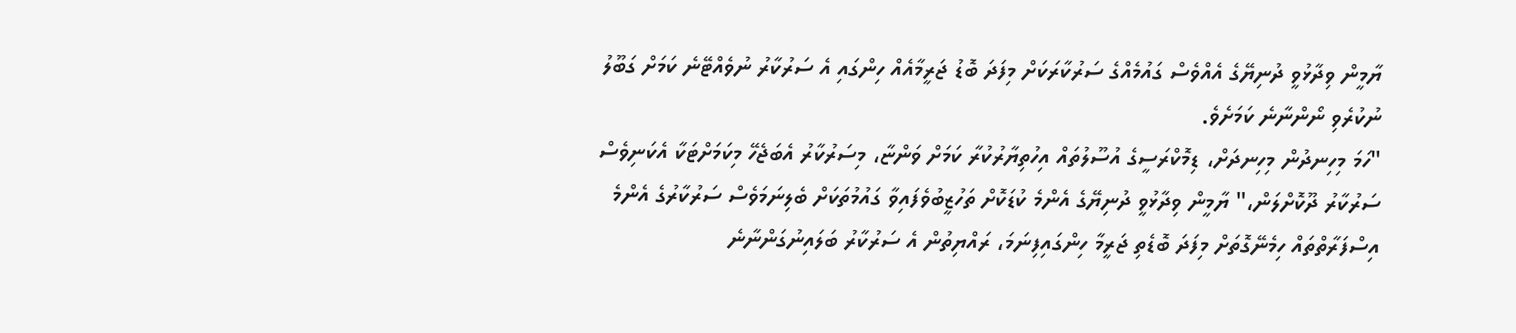ޔާމީން ވިދާޅުވީ ދުނިޔޭގެ އެއްވެސް ގައުމެއްގެ ސަރުކާރަކަށް މިފަދަ ބޮޑު ޖަރީމާއެއް ހިންގައި އެ ސަރުކާރު ނުވެއްޓޭނެ ކަމަށް ގަބޫލު ނުކުރެވި ނޯންނާނެ ކަމަށެވެ.
"ހަމަ މިހިނދުން މިހިނދަށް، ޑިމޮކްރަސީގެ އުސޫލުތައް އިހުތިޔާރުކުރާ ކަމަށް ވަންޏާ، މިސަރުކާރު އެބަޖެހޭ މިކަމަށްޓަކާ އެކަނިވެސް ސަރުކާރު ދޫކޮށްލަން،" ޔާމީން ވިދާޅުވީ ދުނިޔޭގެ އެންމެ ކުޑަކޮށް ތަހުޒީބުވެފައިވާ ގައުމުތަކަށް ބެލިނަމަވެސް ސަރުކާރުގެ އެންމެ އިސްފަރާތްތައް ހިމެނޭގޮތަށް މިފަދަ ބޮޑެތި ޖަރީމާ ހިންގައިފިނަމަ، ރައްޔިތުން އެ ސަރުކާރު ބަލައިނުގަންނާނެ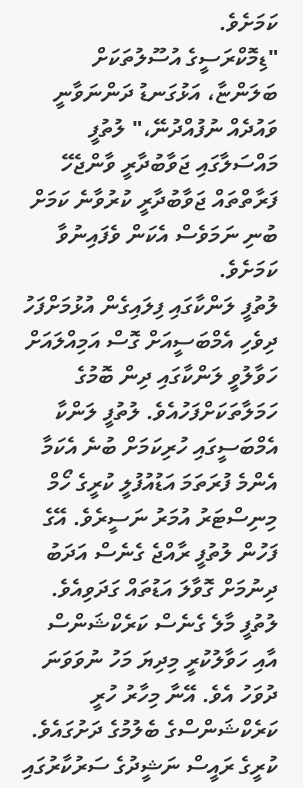ކަމަށެވެ.
"ޑިމޮކްރަސީގެ އުސޫލުތަކަށް ބަލަންޏާ، އަޅުގަނޑު ދަންނަވާނީ ވައުދެއް ނުފުއްދުނޭ،" ލުތުފީ މައްސަލާގައި ޖަވާބުދާރީ ވާންޖެހޭ ފަރާތްތައް ޖަވާބުދާރީ ކުރުވާނެ ކަމަށް ބުނި ނަމަވެސް އެކަން ވެފައިނުވާ ކަމަށެވެ.
ލުތުފީ ލަންކާގައި ފިލައިގެން އުޅުމަށްފަހު ދިވެހި އެމްބަސީއަށް ގޮސް އަމިއްލައަށް ހަވާލުވީ ލަންކާގައި ދިން ބޮމުގެ ހަމަލާތަކަށްފަހުއެވެ. ލުތުފީ ލަންކާ އެމްބަސީގައި ހުރިކަމަށް ބުނެ އެކަމާ އެންމެ ފުރަތަމަ އަޑުއުފުލީ ކުރީގެ ހޯމް މިނިސްޓަރު އުމަރު ނަސީރެވެ. އޭގެ ފަހުން ލުތުފީ ރާއްޖެ ގެނެސް އަދަބު ދިނުމަށް ގޮވާލަ އަޑުތައް ގަދަވިއެވެ. ލުތުފީ މާލެ ގެނެސް ކަރެކްޝަންސް އާއި ހަވާލުކުރީ މިދިޔަ މަހު ނުވަވަނަ ދުވަހު އެވެ. އޭނާ މިހާރު ހުރީ ކަރެކްޝަންސްގެ ބެލުމުގެ ދަށުގައެވެ.
ކުރީގެ ރައީސް ނަޝީދުގެ ސަރުކާރުގައި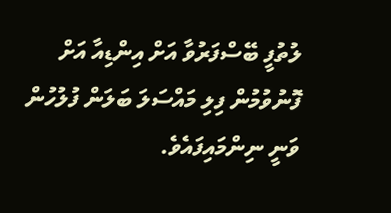ލުތުފީ ބޭސްފަރުވާ އަށް އިންޑިއާ އަށް ފޮނުވުމުން ފިލި މައްސަލަ ބަލަން ފުލުހުން ވަނީ ނިންމައިފައެވެ.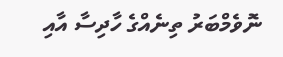ނޮވެމްބަރު ތިނެއްގެ ހާދިސާ އާއި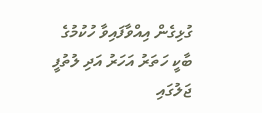ގުޅިގެން އިއްވާފައިވާ ހުކުމުގެ ބާކީ ހަތަރު އަހަރު އަދި ލުތުފީ ޖަލުގައި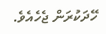ހޭދަކުރަން ޖެހެއެވެ.